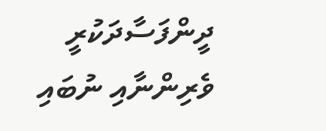ދީންފަސާދަކުރީ ވެރިންނާއި ނުބައި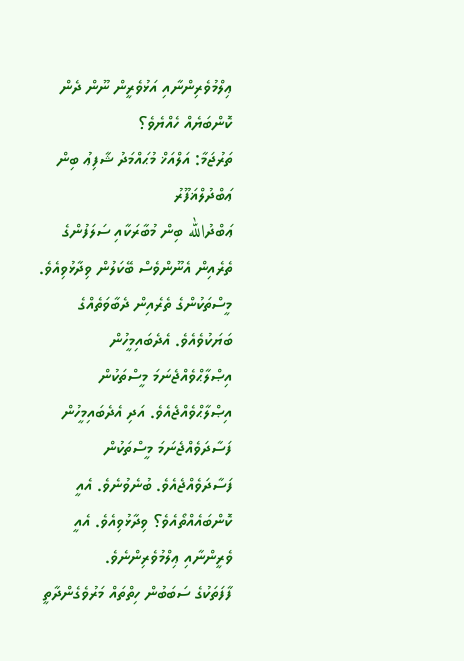ޢިލްމުވެރިންނާއި އަޅުވެރީން ނޫން ދެން ކޮންބަޔެއް ހެއްޔެވެ؟
ތަރުޖަމާ: އަލްއަޚް މުޙައްމަދު ޝާފިޢު ބިން ޢަބްދުލްޣަފޫރު
ޢަބްދުالله ބިން މުބާރަކާއި ސަލަފުންގެ ތެރެއިން އެނޫންވެސް ބޭކަލުން ވިދާޅުވިއެވެ. މީސްތަކުންގެ ތެރެއިން ދެބާވަތެއްގެ ބަޔަކުވެއެވެ. އެދެބައިމީހުން އިޞްލާޙްވެއްޖެނަމަ މީސްތަކުން އިޞްލާޙްވެއްޖެއެވެ. އަދި އެދެބައިމީހުން ފަސާދަވެއްޖެނަމަ މީސްތަކުން ފަސާދަވެއްޖެއެވެ. ބުނެވުނެވެ. އެއީ ކޮންބައެއްތޯއެވެ؟ ވިދާޅުވިއެވެ. އެއީ ވެރީންނާއި ޢިލްމުވެރިންނެވެ.
ފާފަތަކުގެ ސަބަބުން ހިތްތައް މަރުވެގެންދާތީ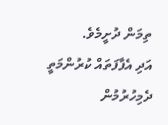ތިމަން ދުށީމެވެ.
އަދި އެފާފަތައް ކުރުންމަތީ ދެމިހުރުމުން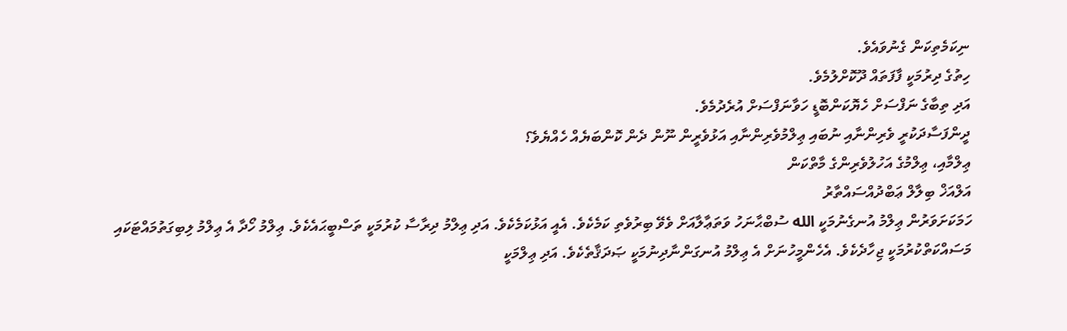ނިކަމެތިކަން ގެނުވައެވެ.
ހިތުގެ ދިރުމަކީ ފާފަތައް ދޫކޮށްލުމެވެ.
އަދި ތިބާގެ ނަފްސަށް ހެޔޮކަންބޮޑީ ހަވާނަފްސަށް އުރެދުމެވެ.
ދީންފަސާދަކުރީ ވެރިންނާއި ނުބައި ޢިލްމުވެރިންނާއި އަޅުވެރީން ނޫން ދެން ކޮންބަޔެއް ހެއްޔެވެ؟
ޢިލްމާއި، ޢިލްމުގެ އަހުލުވެރިންގެ މާތްކަން
އަލްއަޚް ބިލާލް ޢަބްދުއްސައްތާރު
ހަމަކަށަވަރުން ޢިލްމު އުނގެނުމަކީ الله ސުބްޙާނަހު ވަތަޢާލާއަށް ވެވޭ ބިރުވެތި ކަމެކެވެ. އެއީ އަޅުކަމެކެވެ. އަދި ޢިލްމު ދިރާސާ ކުރުމަކީ ތަސްބީޙައެކެވެ. ޢިލްމު ހޯދާ އެ ޢިލްމު ލިބިގަތުމައްޓަކައި މަސައްކަތްކުރުމަކީ ޖިހާދެކެވެ. އެހެންމީހުނަށް އެ ޢިލްމު އުނގަންނާދިނުމަކީ ޞަދަޤާތެކެވެ. އަދި ޢިލްމަކީ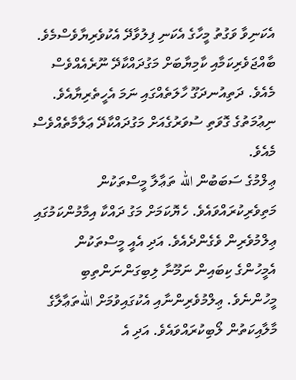އެކަނިވާ ވަގުތު މީހާގެ އެކަނި ފިލުވާދޭ އެކުވެރިޔާވެސްމެވެ. ބާއްޖަވެރިކަމާއި ކާމިޔާބަށް މަގުދައްކާދޭ ނޫރެއެއްވެސް މެއެވެ. ދަތިއުނދަގޫ ހާލަތެއްގައި ނަމަ އެހީތެރިޔާއެވެ. ނިޢުމަތުގެ ގޮވަތި ސުވަރުގެއަށް މަގުދައްކާދޭ ޢަލާމާތެއްވެސް މެއެވެ.
ޢިލްމުގެ ސަބަބުން الله ތަޢާލާ މީސްތަކުން މަތިވެރިކުރައްވައެވެ. ހެޔޮކަމަށް މަގު ދައްކާ އިމާމުންކަމުގައި ޢިލްމުވެރިން ވެގެންދެއެވެ. އަދި އެއީ މީސްތަކުން އެމީހުންގެ ކިބައިން ނަމޫނާ ލިބިގަންނަންތިބި މީހުންނެވެ. ޢިލްމުވެރިންނާއި އެކުގައިވުމަށް اللهތަޢާލާގެ މާލާއިކަތުން ލޯބިކުރައްވައެވެ. އަދި އެ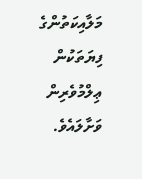މަލާއިކަތުންގެ ފިޔަތަކުން ޢިލްމުވެރިން ވަށާލައެވެ.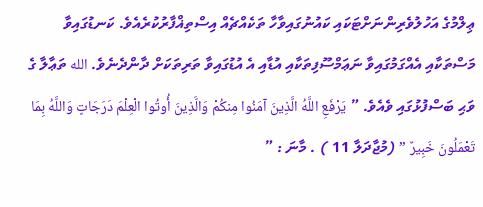ޢިލްމުގެ އަހުލުވެރިންނަށްޓަކައި ކައުނުގައިވާހާ ތަކެއްޗެއް އިސްތިޣްފާރުކުރެއެވެ. ކަނޑުގައިވާ މަސްތަކާއި އެއްގަމުގައިވާ ނަޢަމްސޫފިތަކާއި އުޑާއި އެ އުޑުގައިވާ ތަރިތަކަށް ދާންދެނެވެ. الله ތަޢާލާ ގެ ވަޙި ބަސްފުޅުގައި ވެއެވެ. ” يَرْفَعِ اللَّهُ الَّذِينَ آمَنُوا مِنكُمْ وَالَّذِينَ أُوتُوا الْعِلْمَ دَرَجَاتٍ وَاللَّهُ بِمَا تَعْمَلُونَ خَبِيرٌ ” (މުޖާދަލާ 11 ) . މާނަ : ”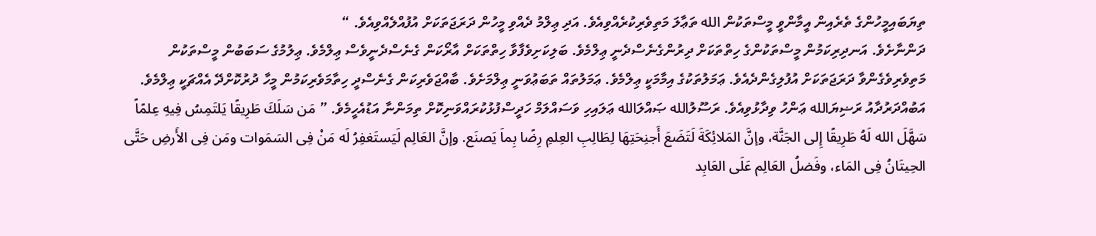ތިޔަބައިމީހުންގެ ތެރެއިން އީމާންވީ މީސްތަކުން الله ތަޢާލަ މަތިވެރިކުރެއްވިއެވެ. އަދި ޢިލްމު ދެއްވި މީހުން ދަރަޖަތަކަށް އުފުއްލެއްވިއެވެ. “
ދަންނާށެވެ. އަނދިރިކަމުން މީސްތަކުންގެ ހިތްތަކަށް ދިރުންގެނެސްދެނީ ޢިލްމެވެ. ބަލިކަށިވެފާވާ ހިތްތަކަށް އާރޯކަން ގެނެސްދެނީވެސް ޢިލްމެވެ. ޢިލުމުގެ ސަބަބުން މީސްތަކުން މަތިވެރިވެގެންވާ ދަރަޖަތަކަށް އުފުލިގެންދެއެވެ. ޢަމަލުތަކުގެ އިމާމަކީ ޢިލްމެވެ. ޢަމަލުތައް ތަބަޢުވަނީ ޢިލްމަށެވެ. ބާއްޖަވެރިކަން ގެނެސްދީ ހިތާމަވެރިކަމުން މީހާ ދުރުކޮށްދޭ އެއްޗަކީ ޢިލްމެވެ.
އަބުއްދަރުދާއު ރަޟިޔަالله ޢަންހު ވިދާޅުވިއެވެ. ރަސޫލުالله ޞައްލަالله ޢަލައިހި ވަސައްލަމް ހަދީސްފުޅުކުރައްވަނިކޮށް ތިމަންނާ އަޑުއެހީމެވެ. ” مَن سَلَكَ طَرِيقًا يَلتَمِسُ فِيهِ عِلمًاً سَهَّلَ الله لَهُ طَرِيقًا إِلى الجَنَّة، وإنَّ المَلائِكَةَ لَتَضَعَ أَجنِحَتِهَا لِطَالِبِ العِلمِ رِضًا بِماَ يَصنَع. وإنَّ العَالِم لَيَستَغفِرُ لَه مَنْ فِى السَمَوات ومَن فِى الأَرضِ حَتَّى الحِيتَانُ فِى المَاء، وفَضلُ العَالِم عَلَى العَابِد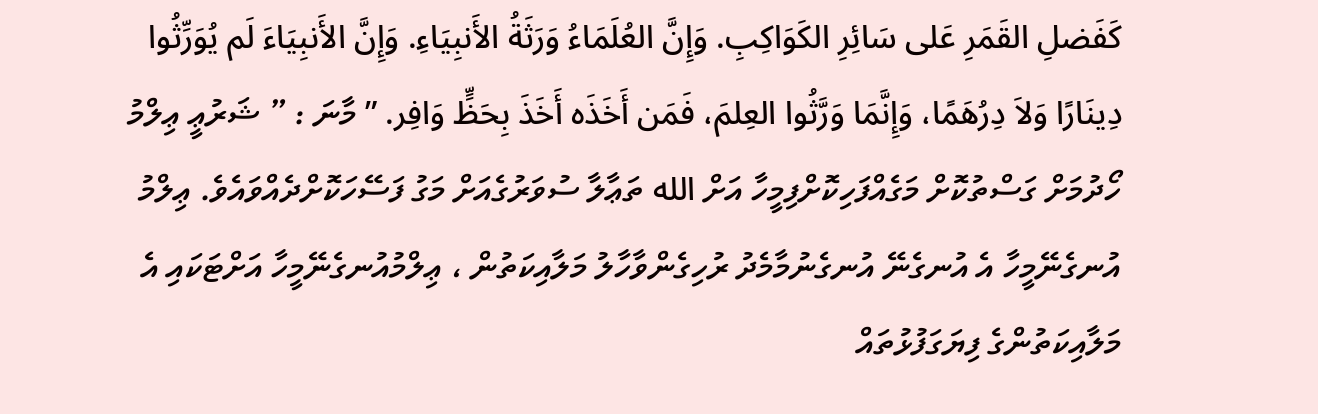كَفَضلِ القَمَرِ عَلى سَائِرِ الكَوَاكِبِ. وَإِنَّ العُلَمَاءُ وَرَثَةُ الأَنبِيَاءِ. وَإِنَّ الأَنبِيَاءَ لَم يُوَرِّثُوا دِينَارًا وَلاَ دِرُهَمًا، وَإِنَّمَا وَرَّثُوا العِلمَ، فَمَن أَخَذَه أَخَذَ بِحَظٍّ وَافِر. ” މާނަ : ” ޝަރުޢީ ޢިލްމު ހޯދުމަށް ގަސްތުކޮށް މަގެއްފަހިކޮށްފިމީހާ އަށް الله ތަޢާލާ ސުވަރުގެއަށް މަގު ފަސޭހަކޮށްދެއްވައެވެ. ޢިލްމު އުނގެނޭމީހާ އެ އުނގެނޭ އުނގެނުމާމެދު ރުހިގެންވާހާލު މަލާއިކަތުން ، ޢިލްމުއުނގެނޭމީހާ އަށްޓަކައި އެ މަލާއިކަތުންގެ ފިޔަގަފުޅުތައް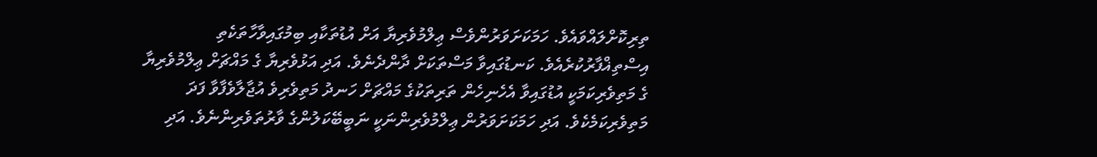ތިރިކޮށްލައްވައެވެ. ހަމަކަށަވަރުންވެސް ޢިލްމުވެރިޔާ އަށް އުޑުތަކާއި ބިމުގައިވާހާތަކެތި އިސްތިޣްފާރުކުރެއެވެ. ކަނޑުގައިވާ މަސްތަކަށް ދާންދެނެވެ. އަދި އަޅުވެރިޔާ ގެ މައްޗަށް ޢިލްމުވެރިޔާ ގެ މަތިވެރިކަމަކީ އުޑުގައިވާ އެހެނިހެން ތަރިތަކުގެ މައްޗަށް ހަނދު މަތިވެރިވެ އުޖާލާވެފާވާ ފަދަ މަތިވެރިކަމެކެވެ. އަދި ހަމަކަށަވަރުން ޢިލްމުވެރިންނަކީ ނަބީބޭކަލުންގެ ވާރުތަވެރިންނެވެ. އަދި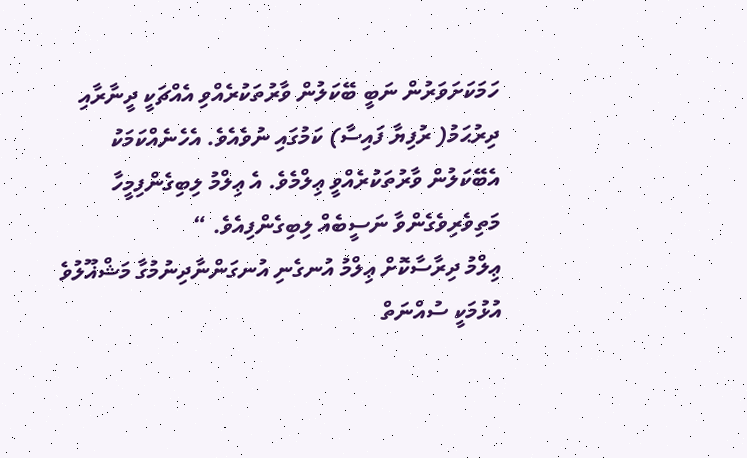ހަމަކަށަވަރުން ނަބީ ބޭކަލުން ވާރުތަކުރެއްވި އެއްޗަކީ ދީނާރާއި ދިރުޙަމު( ރުފިޔާ ފައިސާ) ކަމުގައި ނުވެއެވެ. އެހެނެއްކަމަކު އެބޭކަލުން ވާރުތަކުރެއްވީ ޢިލްމެވެ. އެ ޢިލްމު ލިބިގެންފިމީހާ މަތިވެރިވެގެންވާ ނަސީބެއް ލިބިގެންފިއެވެ. “
ޢިލްމު ދިރާސާކޮށް ޢިލްމު އުނގެނި އުނގަންނާދިނުމުގާ މަޝްޣޫލުވެ އުޅުމަކީ ސުއްނަތް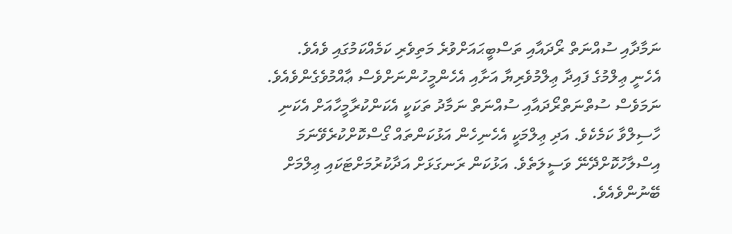ނަމާދާއި ސުއްނަތް ރޯދައާއި ތަސްބީޙައަށްވުރެ މަތިވެރި ކަމެއްކަމުގައި ވެއެވެ. އެހެނީ ޢިލްމުގެ ފައިދާ ޢިލްމުވެރިޔާ އަށާއި އެހެންމީހުންނަށްވެސް ޢާއްމުވެގެންވެއެވެ. ނަމަވެސް ސުތްނަތްރޯދައާއި ސުއްނަތް ނަމާދު ތަކަކީ އެކަންކުރާމީހާއަށް އެކަނި ހާސިލްވާ ކަމެކެވެ. އަދި ޢިލްމަކީ އެހެނިހެން އަޅުކަންތައް ގޯސްކޮށްކުރެވޭނަމަ އިސްލާހުކޮށްދޭނޭ ވަސީލަތެވެ. އަޅުކަން ރަނގަޅަށް އަދާކުރުމަށްޓަކައި ޢިލްމަށް ބޭނުންވެއެވެ.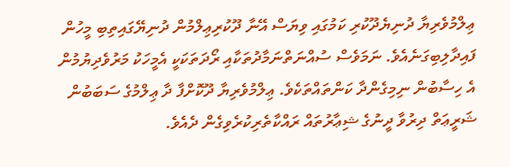ޢިލްމުވެރިޔާ ދުނިޔެދޫކުރި ކަމުގައި ވިޔަސް އޭނާ ދޫކުރިޢިލްމުން ދުނިޔޭގައިތިބި މީހުން ފައިދާލިބިގަނެއެވެ. ނަމަވެސް ސުއްނަތްނަމާދުތަކާއި ރޯދަތަކަކީ އެމީހަކު މަރުވެދިޔުމުން އެ ހިސާބުން ނިމިގެންދާ ކަންތައްތަކެވެ. ޢިލްމުވެރިޔާ ދޫކޮށްފާ ދާ ޢިލްމުގެ ސަބަބުން ޝަރީޢަތް ދިރުވާ ދީނުގެ ޝިޢާރުތައް ރައްކާތެރިކުރެވިގެން ދެއެވެ.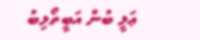ޢަލީ ބުން އަބީތޯލިބު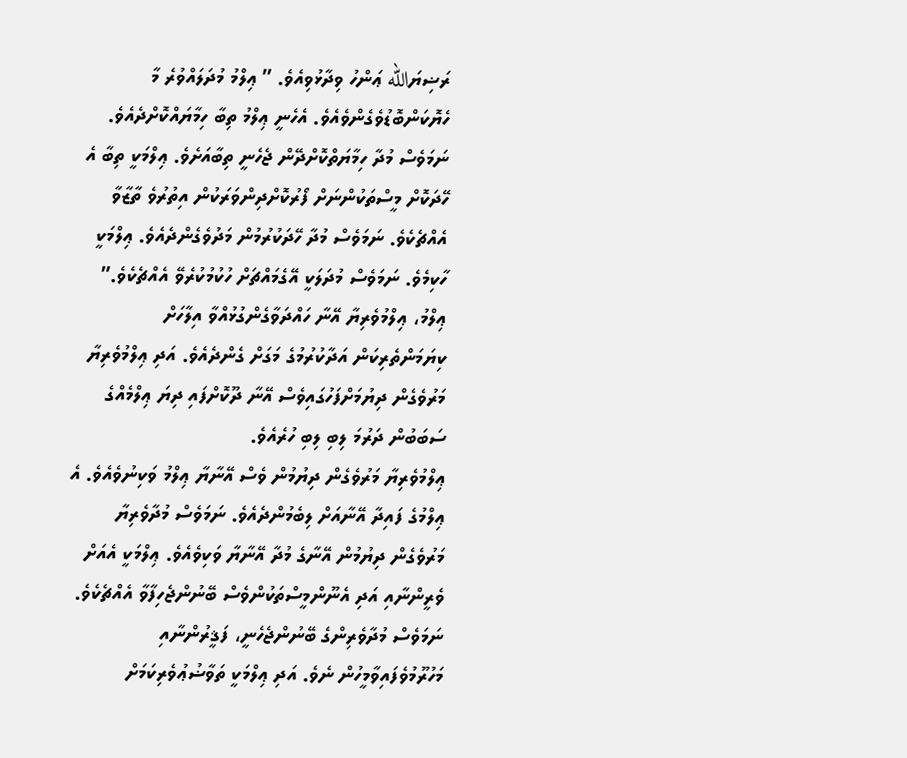ރަޟިޔަالله ޢަންހު ވިދާޅުވިއެވެ. ” ޢިލްމު މުދަލައްވުރެ މާ ހެޔޮކަންބޮޑުވެގެންވެއެވެ. އެހެނީ ޢިލްމު ތިބާ ހިމާޔައްކޮށްދެއެވެ. ނަމަވެސް މުދާ ހިމާޔަތްކޮށްދޭން ޖެހެނީ ތިބާއަށެވެ. ޢިލްމަކީ ތިބާ އެ ހޭދަކޮށް މީސްތަކުންނަށް ފޯރުކޮށްދިންވަރަކުން އިތުރުވެ ތާޒާވާ އެއްޗެކެވެ. ނަމަވެސް މުދާ ހޭދަކުރުމުން މަދުވެގެންދެއެވެ. ޢިލްމަކީ ހާކިމެވެ. ނަމަވެސް މުދަލަކީ އޭގެމައްޗަށް ހުކުމުކުރެވޭ އެއްޗެކެވެ.” ޢިލްމު، ޢިލްމުވެރިޔާ އޭނާ ހައްދަވާގެންގުޅުއްވާ އިލާހަށް ކިޔަމަންތެރިކަން އަދާކުރުމުގެ މަގަށް ގެންދެއެވެ. އަދި ޢިލްމުވެރިޔާ މަރުވެގެން ދިޔުމަށްފަހުގައިވެސް އޭނާ ދޫކޮށްފައި ދިޔަ ޢިލްމެއްގެ ސަބަބުން ދަރުމަ ލިބި ލިބި ހުރެއެވެ.
ޢިލްމުވެރިޔާ މަރުވެގެން ދިޔުމުން ވެސް އޭނާޔާ ޢިލްމު ވަކިނުވެއެވެ. އެ ޢިލްމުގެ ފައިދާ އޭނާއަށް ލިބެމުންދެއެވެ. ނަމަވެސް މުދާވެރިޔާ މަރުވެގެން ދިޔުމުން އޭނާގެ މުދާ އޭނާޔާ ވަކިވެއެވެ. ޢިލްމަކީ އެއަށް ވެރީންނާއި އަދި އެނޫންމީސްތަކުންވެސް ބޭނުންޖެހިފާވާ އެއްޗެކެވެ. ނަމަވެސް މުދާވެރިންގެ ބޭނުންޖެހެނީ، ފަޤީރުންނާއި މަހުރޫމުވެފައިވާމީހުން ނެވެ. އަދި ޢިލްމަކީ ތަވާޟުޢުވެރިކަމަށް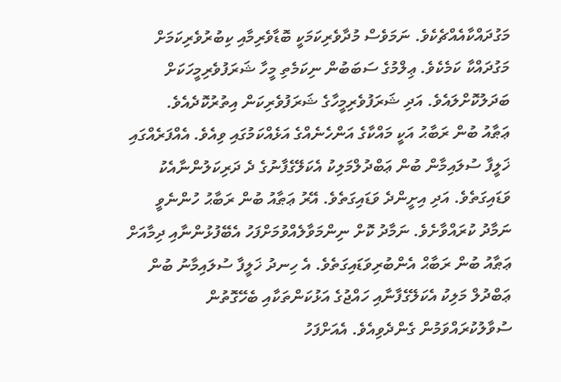މަގުދައްކާއެއްޗެކެވެ. ނަމަވެސް މުދާވެރިކަމަކީ ބޮޑާވެރިމާއި ކިބުރުވެރިކަމަށް މަގުދައްކާ ކަމެކެވެ. ޢިލްމުގެ ސަބަބުން ނިކަމެތި މީހާ ޝަރަފުވެރިމީހަކަށް ބަދަލުކޮށްލައެވެ. އަދި ޝަރަފުވެރިމީހާގެ ޝަރަފުވެރިކަން އިތުރުކޮދެއެވެ.
ޢަޠާއު ބުން ރަބާޙު އަކީ މައްކާގެ އަންހެނެއްގެ އަޅެއްކަމުގައި ވިއެވެ. އެއްފަރެއްގައި ޚަލީފާ ސުލައިމާން ބުން ޢަބްދުލްމަލިކު އެކަލޭގެފާނުގެ ދެ ދަރިކަލުންނާއެކު ވަޑައިގަތެވެ. އަދި އިށީންދެ ވަޑައިގަތެވެ. އޭރު ޢަޠާއު ބުން ރަބާޙު ހުންނެވީ ނަމާދު ކުރައްވާށެވެ. ނަމާދު ކޮށް ނިންމަވާލެއްވުމަށްފަހު އެބޭފުޅުންނާއި ދިމާއަށް ޢަޠާއު ބުން ރަބާޙް އެންބުރިވަޑައިގަތެވެ. އެ ހިނދު ޚަލީފާ ސުލައިމާނު ބުން ޢަބްދުލް މަލިކު އެކަލޭގެފާނާއި ހައްޖުގެ އަޅުކަންތަކާއި ބެހޭގޮތުން ސުވާލުކުރައްވަމުން ގެންދެވިއެވެ. އެއަށްފަހު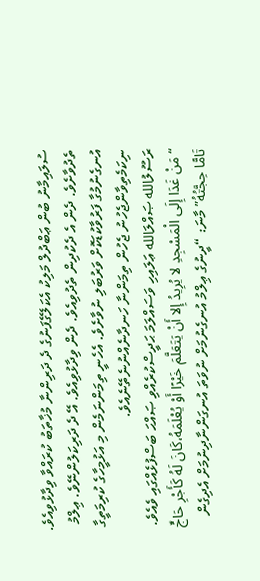ސުލައިމާނު ބުން ޢަބްދުލް މަލިކު އެކަލޭގެފަނުގެ ދެ ދަރިންނާ މުޚާތަބު ކުރައްވާ ވިދާޅުވިއެވެ. ތެދުވާށެވެ. ދެން އެ ދެކުދިން ތެދުވިއެވެ. ދެން ވިދާޅުވިއެވެ. އޭ ދެ ދަރިކަލުންނޭވެ. ޢިލްމު އުނގެނުމުގާ ފަރުވާކުޑަކޮށް ވަރުބަލި ނުވާށެވެ. އެހެނީ ތިމަންނަމެން މި އަޅުމީހާގެ ކުރިމަތީގާ ނިކަމެތިވާންޖެހުނު ޖެހުން ތިމަންނާ ހަނދާނެއްނުނެތޭނެއެވެ.
ރަސޫލުالله ޞައްލަالله ޢަލައިހި ވަސައްލަމަ ޙަދީސްކުރެއްވި ޞައްޙަ ބަސްފުޅެއްގައި ވެއެވެ. “مَنْ غَدَا إِلَى الْمَسْجِدِ لا يُرِيدُ إِلا أَنْ يَتَعَلَّمَ خَيْرًا أَوْ يُعْلَمَهُ،كَانَ لَهُ كَأَجْرِ حَاجٍّ تَامًّا حِجَّتُهُ” މާނަ: “ދީނުގެ ޢިލްމު އުނގެނުމަށް ނުވަތަ އުނގަންނާދިނުމަށް އެދިގެން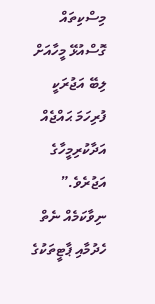މިސްކިތައް ގޮސްއުޅޭ މީހާއަށް ލިބޭ އަޖުރަކީ ފުރިހަމަ ޙައްޖެއް އަދާކުރިމީހާގެ އަޖުރެވެ.”
ނިވާކަމެއް ނެތް ހެދުމާއި ޕާޓީތަކުގެ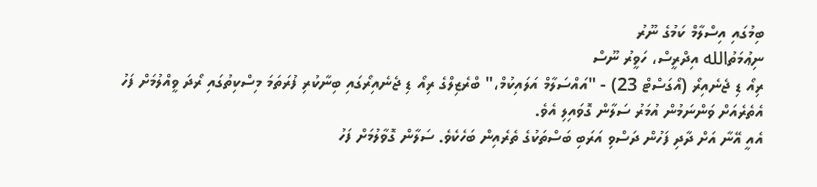ބިމުގައި އިސްލާމް ކަމުގެ ނޫރު
ނިޢުމަތުالله އިދްރީސް، ހަވީރު ނޫސް
ރިއޯ ޑި ޖެނެއިރޯ (އޯގަސްޓް 23) - "އައްސަލާމް އަލައިކުމް،" ބްރެޒިލްގެ ރިއޯ ޑި ޖެނެއިރޯގައި ބިނާކުރި ފުރަތަމަ މިސްކިތުގައި ރޯދަ ވީއްލުމަށް ފަހު އެތެރެއަށް ވަންނަމުން އުމަރު ސަލާން ގޮވައިލި އެވެ.
އެއީ އޭނާ އަށް ދާދި ފަހުން ދަސްވި އަރަބި ބަސްތަކުގެ ތެރެއިން ބަހެކެވެ. ސަލާން ގޮވާލުމަށް ފަހު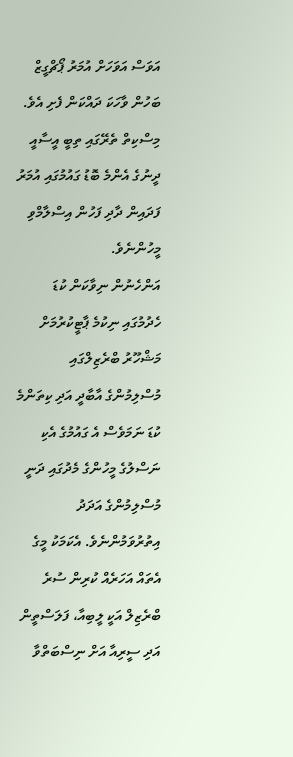އަވަސް އަވަހަށް އުމަރު ޕޯޗްގީޒް ބަހުން ވާހަކަ ދައްކަން ފެށި އެވެ. މިސްކިތް ތެރޭގައި ތިބީ އީސާއީ ދީނުގެ އެންމެ ބޮޑު ގައުމުގައި އުމަރު ފަދައިން ދާދި ފަހުން އިސްލާމްވި މީހުންނެވެ.
އަންހެނުން ނިވާކަން ކުޑަ ހެދުމުގައި ނިކުމެ ޕާޓީކުރުމަށް މަޝްހޫރު ބްރެޒިލްގައި މުސްލިމުންގެ އާބާދީ އަދި ކިތަންމެ ކުޑަ ނަމަވެސް އެ ގައުމުގެ އެކި ނަސްލުގެ މީހުންގެ މެދުގައި ދަނީ މުސްލިމުންގެ އަދަދު އިތުރުވަމުންނެވެ. އެކަމަކު މީގެ އެތައް އަހަރެއް ކުރިން ސުރެ ބްރެޒިލް އަކީ ލީބިއާ، ފަލަސްތީން އަދި ސީރިއާ އަށް ނިސްބަތްވާ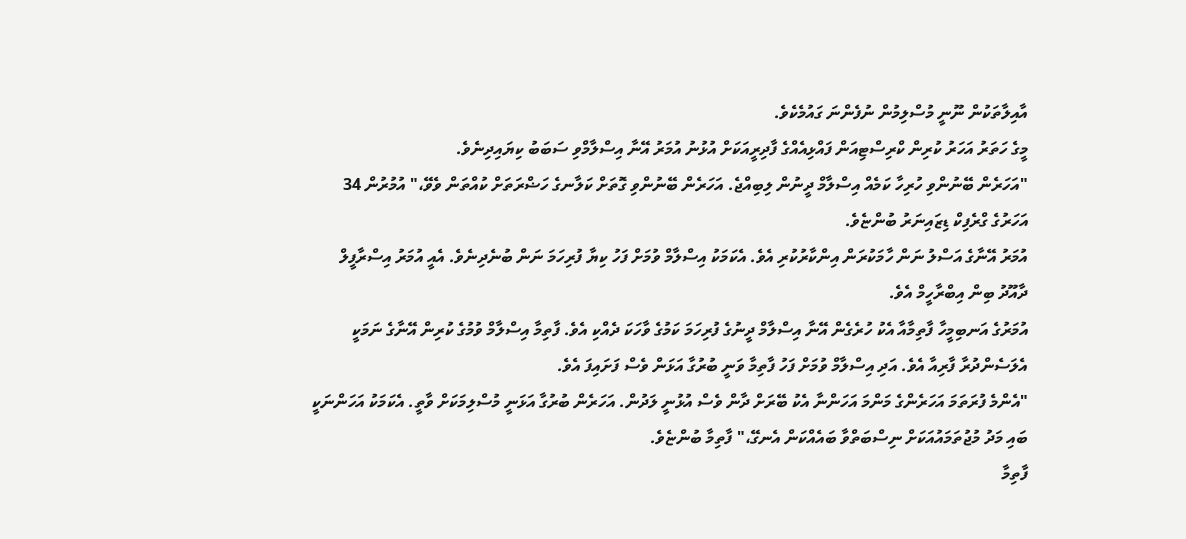އާއިލާތަކުން ނޫނީ މުސްލިމުން ނުފެންނަ ގައުމެކެވެ.
މީގެ ހަތަރު އަހަރު ކުރިން ކްރިސްޓިއަން ފައްޅިއެއްގެ ފާދިރީއަކަށް އުޅުނު އުމަރު އޭނާ އިސްލާމްވި ސަބަބު ކިޔައިދިނެވެ.
"އަހަރެން ބޭނުންވި ހުރިހާ ކަމެއް އިސްލާމް ދީނުން ލިބިއްޖެ. އަހަރެން ބޭނުންވި ގޮތަށް ކަލާނގެ ހަޟްރަތަށް ކުއްތަން ވެވޭ،" އުމުރުން 34 އަހަރުގެ ގްރެފިކް ޑިޒައިނަރު ބުންޏެވެ.
އުމަރު އޭނާގެ އަސްލު ނަން ހާމަކުރަން އިންކާރުކުރި އެވެ. އެކަމަކު އިސްލާމް ވުމަށް ފަހު ކިޔާ ފުރިހަމަ ނަން ބުނެދިނެވެ. އެއީ އުމަރު އިސްރާފީލް ދާއޫދު ބިން އިބްރާހީމް އެވެ.
އުމަރުގެ އަނބިމީހާ ފާތިމާއާ އެކު ހުރެގެން އޭނާ އިސްލާމް ދީނުގެ ފުރިހަމަ ކަމުގެ ވާހަކަ ދެއްކި އެވެ. ފާތިމާ އިސްލާމް ވުމުގެ ކުރިން އޭނާގެ ނަމަކީ އެލަސެންދުރާ ފާރިއާ އެވެ. އަދި އިސްލާމް ވުމަށް ފަހު ފާތިމާ ވަނީ ބުރުގާ އަޅަން ވެސް ފަށައިފަ އެވެ.
"އެންމެ ފުރަތަމަ އަހަރެންގެ މަންމަ އަހަންނާ އެކު ބޭރަށް ދާން ވެސް އުޅުނީ ލަދުން. އަހަރެން ބުރުގާ އަޅަނީ މުސްލިމަކަށް ވާތީ. އެކަމަކު އަހަންނަކީ ބައި މަދު މުޖުތަމައުއަކަށް ނިސްބަތްވާ ބައެއްކަން އެނގޭ،" ފާތިމާ ބުންޏެވެ.
ފާތިމާ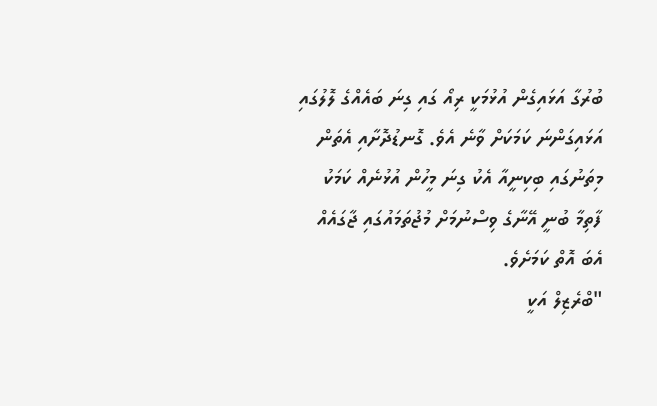ބުރުގާ އަޅައިގެން އުޅުމަކީ ރިއޯ ގައި ގިނަ ބައެއްގެ ލޮލުގައި އަޅައިގަންނަ ކަމަކަށް ވާނެ އެވެ. ގޮނޑުދޮށާއި އެތަން މިތަނުގައި ބިކިނީއާ އެކު ގިނަ މީހުން އުޅުނެއް ކަމަކު ފާތިމާ ބުނީ އޭނާގެ ވިސްނުމަށް މުޖުތަމައުގައި ޖާގައެއް އެބަ އޮތް ކަމަށެވެ.
"ބްރެޒިލް އަކީ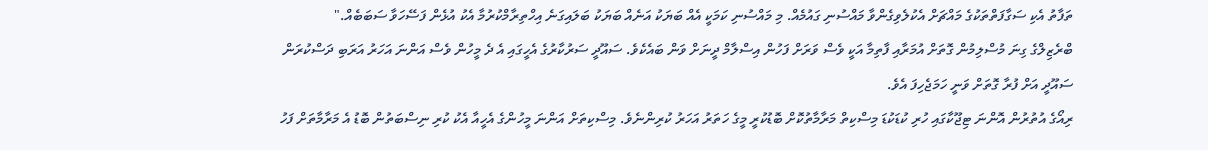ތަފާތު އެކި ސަގާފަތްތަކުގެ މައްޗަށް އެކުލެވިގެންވާ މައްސުނި ގައުމެއް. މި މައްސުނި ކަމަކީ އެއް ބަޔަކު އަނެއް ބަޔަކު ބަލައިގަނެ އިހްތިރާމްކުރުމާ އެކު އުޅެން ފަސޭހަވާ ސަބަބެއް."
ބްރެޒިލްގެ ގިނަ މުސްލިމުން ގޮތަށް އުމަރާއި ފާތިމާ އަކީ ވެސް ވަރަށް ފަހުން އިސްލާމް ދީނަށް ވަން ބައެކެވެ. ސައޫދީ ސަރުކާރުގެ އެހީގައި އެ ދެ މީހުން ވެސް އަންނަ އަހަރު އަރަބި ދަސްކުރަން ސައޫދީ އަށް ފުރާ ގޮތަށް ވަނީ ހަމަޖެހިފަ އެވެ.
ރިއޯގެ އުތުރުން އޮންނަ ޓިޖޫކާގައި ހުރި ކުޑަކުޑަ މިސްކިތް މަރާމާތުކޮށް ބޮޑުކުރީ މީގެ ހަތަރު އަހަރު ކުރިންނެވެ. މިސްކިތަށް އަންނަ މީހުންގެ އެހީއާ އެކު ކުރި ނިސްބަތުން ބޮޑު އެ މަރާމާތަށް ފަހު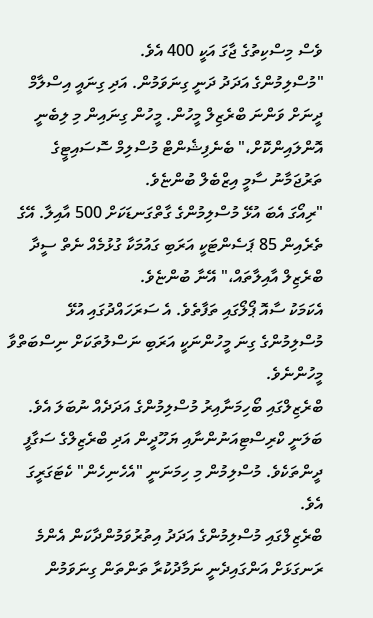ވެސް މިސްކިތުގެ ޖާގަ އަކީ 400 އެވެ.
"މުސްލިމުންގެ އަދަދު ދަނީ ގިނަވަމުން. އަދި ގިނައީ އިސްލާމް ދީނަށް ވަންނަ ބްރެޒިލް މީހުން. މީހުން ގިނައިން މި ލިބެނީ އޮންލައިންކޮށް،" ބެނެފިޝެންޓް މުސްލިމް ސޮސައިޓީގެ ތަރުޖަމާނު ސާމީ އިޒްބެލް ބުންޏެވެ.
"ރިއޯގަ އެބަ އުޅޭ މުސްލިމުންގެ ގާތްގަނޑަކަށް 500 އާއިލާ. އޭގެ ތެރެއިން 85 ޕަސެންޓަކީ އަރަބި ގައުމަކާ ގުޅުމެއް ނެތް ސީދާ ބްރެޒިލް އާއިލާތައް،" އޭނާ ބުންޏެވެ.
އެކަމަކު ސާއޮ ޕޯލޯގައި ތަފާތެވެ. އެ ސަރަހައްދުގައި އުޅޭ މުސްލިމުންގެ ގިނަ މީހުންނަކީ އަރަބި ނަސްލުތަކަށް ނިސްބަތްވާ މީހުންނެވެ.
ބްރެޒިލްގައި ބޯހިމަނާއިރު މުސްލިމުންގެ އަދަދެއް ނުބަލަ އެވެ. ބަލަނީ ކްރިސްޓިއަނުންނާއި ޔަހޫދީން އަދި ބްރެޒިލްގެ ސަގާފީ ދީންތަކެވެ. މުސްލިމުން މި ހިމަނަނީ "އެހެނިހެން" ކެޓަގަރީގަ އެވެ.
ބްރެޒިލްގައި މުސްލިމުންގެ އަދަދު އިތުރުވަމުންދާކަން އެންމެ ރަނގަޅަށް އަންގައިދެނީ ނަމާދުކުރާ ތަންތަން ގިނަވަމުން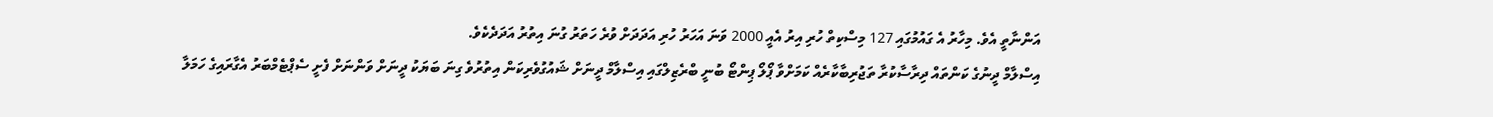އަންނާތީ އެވެ. މިހާރު އެ ގައުމުގައި 127 މިސްކިތް ހުރި އިރު އެއީ 2000 ވަނަ އަހަރު ހުރި އަދަދަށް ވުރެ ހަތަރު ގުނަ އިތުރު އަދަދެކެވެ.
އިސްލާމް ދީނުގެ ކަންތައް ދިރާސާކުރާ ތަޖުރިބާކާރެއް ކަމަށްވާ ޕޯލޯ ޕިންޓޯ ބުނީ ބްރެޒިލްގައި އިސްލާމް ދީނަށް ޝައުގުވެރިކަން އިތުރުވެ ގިނަ ބަޔަކު ދީނަށް ވަންނަށް ފެށީ ސެޕްޓެމްބަރު އެގާރައިގެ ހަމަލާ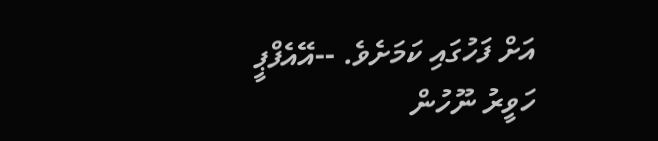އަށް ފަހުގައި ކަމަށެވެ. --އޭއެފްޕީ
ހަވީރު ނޫހުން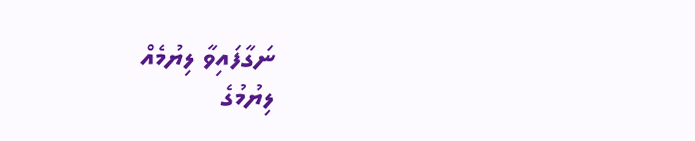ނަގާފައިވާ ލިޔުމެއް
ލިޔުމުގެ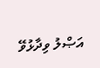އަޞްލު ވިދާޅުވޭ